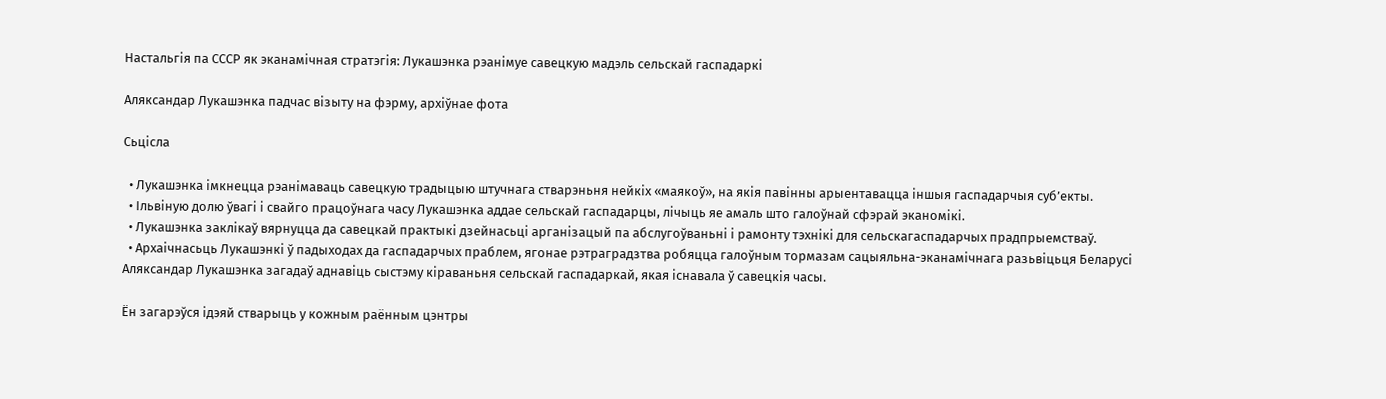Настальгія па СССР як эканамічная стратэгія: Лукашэнка рэанімуе савецкую мадэль сельскай гаспадаркі

Аляксандар Лукашэнка падчас візыту на фэрму, архіўнае фота

Сьцісла

  • Лукашэнка імкнецца рэанімаваць савецкую традыцыю штучнага стварэньня нейкіх «маякоў», на якія павінны арыентавацца іншыя гаспадарчыя суб’екты.
  • Ільвіную долю ўвагі і свайго працоўнага часу Лукашэнка аддае сельскай гаспадарцы, лічыць яе амаль што галоўнай сфэрай эканомікі.
  • Лукашэнка заклікаў вярнуцца да савецкай практыкі дзейнасьці арганізацый па абслугоўваньні і рамонту тэхнікі для сельскагаспадарчых прадпрыемстваў.
  • Архаічнасьць Лукашэнкі ў падыходах да гаспадарчых праблем, ягонае рэтраградзтва робяцца галоўным тормазам сацыяльна-эканамічнага разьвіцьця Беларусі
Аляксандар Лукашэнка загадаў аднавіць сыстэму кіраваньня сельскай гаспадаркай, якая існавала ў савецкія часы.

Ён загарэўся ідэяй стварыць у кожным раённым цэнтры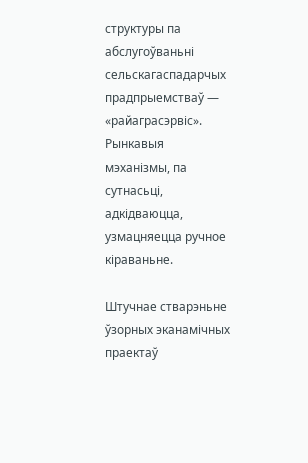структуры па абслугоўваньні сельскагаспадарчых прадпрыемстваў — «райаграсэрвіс». Рынкавыя мэханізмы, па сутнасьці, адкідваюцца, узмацняецца ручное кіраваньне.

Штучнае стварэньне ўзорных эканамічных праектаў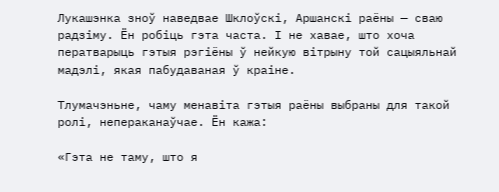Лукашэнка зноў наведвае Шклоўскі, Аршанскі раёны — сваю радзіму. Ён робіць гэта часта. І не хавае, што хоча ператварыць гэтыя рэгіёны ў нейкую вітрыну той сацыяльнай мадэлі, якая пабудаваная ў краіне.

Тлумачэньне, чаму менавіта гэтыя раёны выбраны для такой ролі, непераканаўчае. Ён кажа:

«Гэта не таму, што я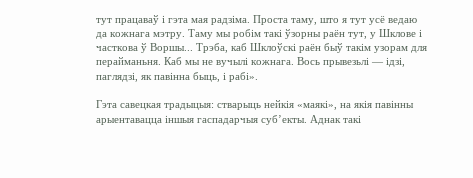тут працаваў і гэта мая радзіма. Проста таму, што я тут усё ведаю да кожнага мэтру. Таму мы робім такі ўзорны раён тут, у Шклове і часткова ў Воршы... Трэба, каб Шклоўскі раён быў такім узорам для перайманьня. Каб мы не вучылі кожнага. Вось прывезьлі — ідзі, паглядзі, як павінна быць, і рабі».

Гэта савецкая традыцыя: стварыць нейкія «маякі», на якія павінны арыентавацца іншыя гаспадарчыя суб’екты. Аднак такі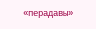«перадавы»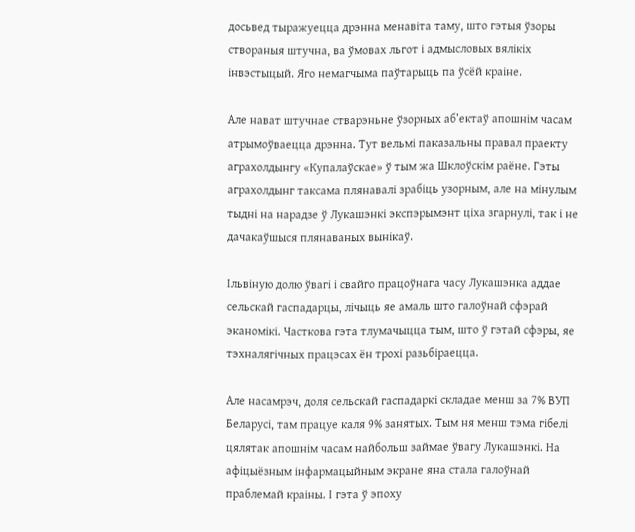досьвед тыражуецца дрэнна менавіта таму, што гэтыя ўзоры створаныя штучна, ва ўмовах льгот і адмысловых вялікіх інвэстыцый. Яго немагчыма паўтарыць па ўсёй краіне.

Але нават штучнае стварэньне ўзорных аб’ектаў апошнім часам атрымоўваецца дрэнна. Тут вельмі паказальны правал праекту аграхолдынгу «Купалаўскае» ў тым жа Шклоўскім раёне. Гэты аграхолдынг таксама плянавалі зрабіць узорным, але на мінулым тыдні на нарадзе ў Лукашэнкі экспэрымэнт ціха згарнулі, так і не дачакаўшыся плянаваных вынікаў.

Ільвіную долю ўвагі і свайго працоўнага часу Лукашэнка аддае сельскай гаспадарцы, лічыць яе амаль што галоўнай сфэрай эканомікі. Часткова гэта тлумачыцца тым, што ў гэтай сфэры, яе тэхналягічных працэсах ён трохі разьбіраецца.

Але насамрэч, доля сельскай гаспадаркі складае менш за 7% ВУП Беларусі, там працуе каля 9% занятых. Тым ня менш тэма гібелі цялятак апошнім часам найбольш займае ўвагу Лукашэнкі. На афіцыёзным інфармацыйным экране яна стала галоўнай праблемай краіны. І гэта ў эпоху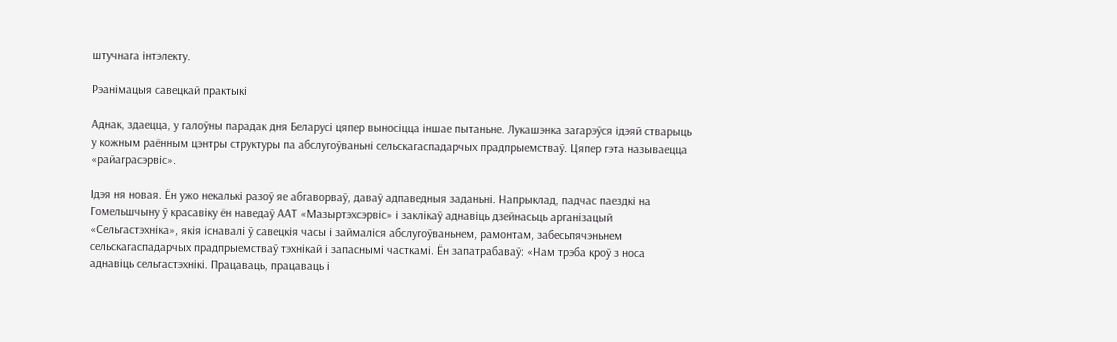штучнага інтэлекту.

Рэанімацыя савецкай практыкі

Аднак, здаецца, у галоўны парадак дня Беларусі цяпер выносіцца іншае пытаньне. Лукашэнка загарэўся ідэяй стварыць у кожным раённым цэнтры структуры па абслугоўваньні сельскагаспадарчых прадпрыемстваў. Цяпер гэта называецца «райаграсэрвіс».

Ідэя ня новая. Ён ужо некалькі разоў яе абгаворваў, даваў адпаведныя заданьні. Напрыклад, падчас паездкі на Гомельшчыну ў красавіку ён наведаў ААТ «Мазыртэхсэрвіс» і заклікаў аднавіць дзейнасьць арганізацый «Сельгастэхніка», якія існавалі ў савецкія часы і займаліся абслугоўваньнем, рамонтам, забесьпячэньнем сельскагаспадарчых прадпрыемстваў тэхнікай і запаснымі часткамі. Ён запатрабаваў: «Нам трэба кроў з носа аднавіць сельгастэхнікі. Працаваць, працаваць і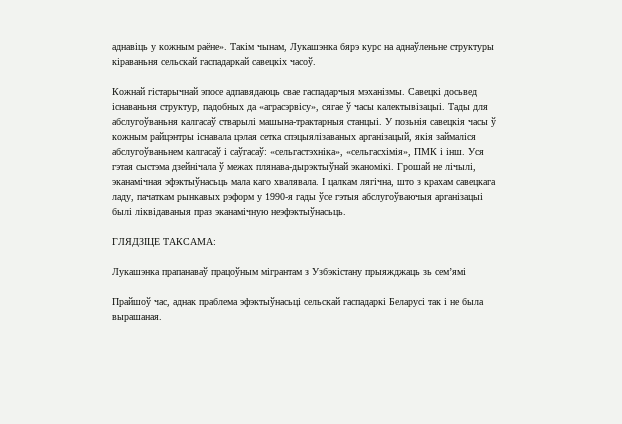аднавіць у кожным раёне». Такім чынам, Лукашэнка бярэ курс на аднаўленьне структуры кіраваньня сельскай гаспадаркай савецкіх часоў.

Кожнай гістарычнай эпосе адпавядаюць свае гаспадарчыя мэханізмы. Савецкі досьвед існаваньня структур, падобных да «аграсэрвісу», сягае ў часы калектывізацыі. Тады для абслугоўваньня калгасаў стварылі машына-трактарныя станцыі. У позьнія савецкія часы ў кожным райцэнтры існавала цэлая сетка спэцыялізаваных арганізацый, якія займаліся абслугоўваньнем калгасаў і саўгасаў: «сельгастэхніка», «сельгасхімія», ПМК і інш. Уся гэтая сыстэма дзейнічала ў межах плянава-дырэктыўнай эканомікі. Грошай не лічылі, эканамічная эфэктыўнасьць мала каго хвалявала. І цалкам лягічна, што з крахам савецкага ладу, пачаткам рынкавых рэформ у 1990-я гады ўсе гэтыя абслугоўваючыя арганізацыі былі ліквідаваныя праз эканамічную неэфэктыўнасьць.

ГЛЯДЗІЦЕ ТАКСАМА:

Лукашэнка прапанаваў працоўным мігрантам з Узбэкістану прыяжджаць зь сем’ямі

Прайшоў час, аднак праблема эфэктыўнасьці сельскай гаспадаркі Беларусі так і не была вырашаная.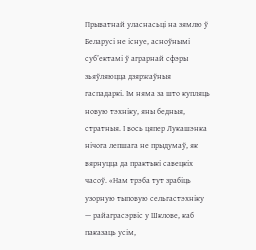Прыватнай уласнасьці на зямлю ў Беларусі не існуе, асноўнымі суб’ектамі ў аграрнай сфэры зьяўляюцца дзяржаўныя гаспадаркі. Ім няма за што купляць новую тэхніку, яны бедныя, стратныя. І вось цяпер Лукашэнка нічога лепшага не прыдумаў, як вярнуцца да практыкі савецкіх часоў. «Нам трэба тут зрабіць узорную тыповую сельгастэхніку — райаграсэрвіс у Шклове, каб паказаць усім,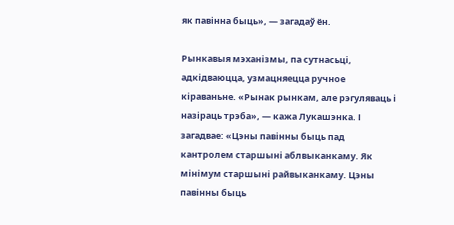як павінна быць», — загадаў ён.

Рынкавыя мэханізмы, па сутнасьці, адкідваюцца, узмацняецца ручное кіраваньне. «Рынак рынкам, але рэгуляваць і назіраць трэба», — кажа Лукашэнка. І загадвае: «Цэны павінны быць пад кантролем старшыні аблвыканкаму. Як мінімум старшыні райвыканкаму. Цэны павінны быць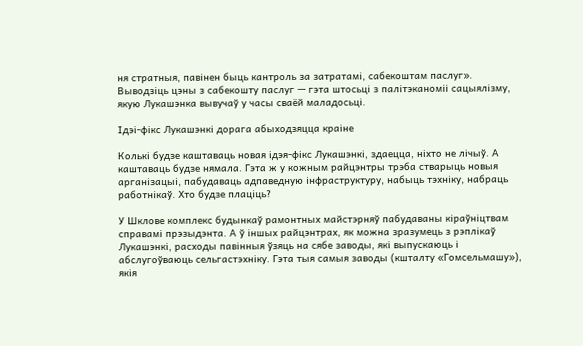ня стратныя, павінен быць кантроль за затратамі, сабекоштам паслуг». Выводзіць цэны з сабекошту паслуг — гэта штосьці з палітэканоміі сацыялізму, якую Лукашэнка вывучаў у часы сваёй маладосьці.

Ідэі-фікс Лукашэнкі дорага абыходзяцца краіне

Колькі будзе каштаваць новая ідэя-фікс Лукашэнкі, здаецца, ніхто не лічыў. А каштаваць будзе нямала. Гэта ж у кожным райцэнтры трэба стварыць новыя арганізацыі, пабудаваць адпаведную інфраструктуру, набыць тэхніку, набраць работнікаў. Хто будзе плаціць?

У Шклове комплекс будынкаў рамонтных майстэрняў пабудаваны кіраўніцтвам справамі прэзыдэнта. А ў іншых райцэнтрах, як можна зразумець з рэплікаў Лукашэнкі, расходы павінныя ўзяць на сябе заводы, які выпускаюць і абслугоўваюць сельгастэхніку. Гэта тыя самыя заводы (кшталту «Гомсельмашу»), якія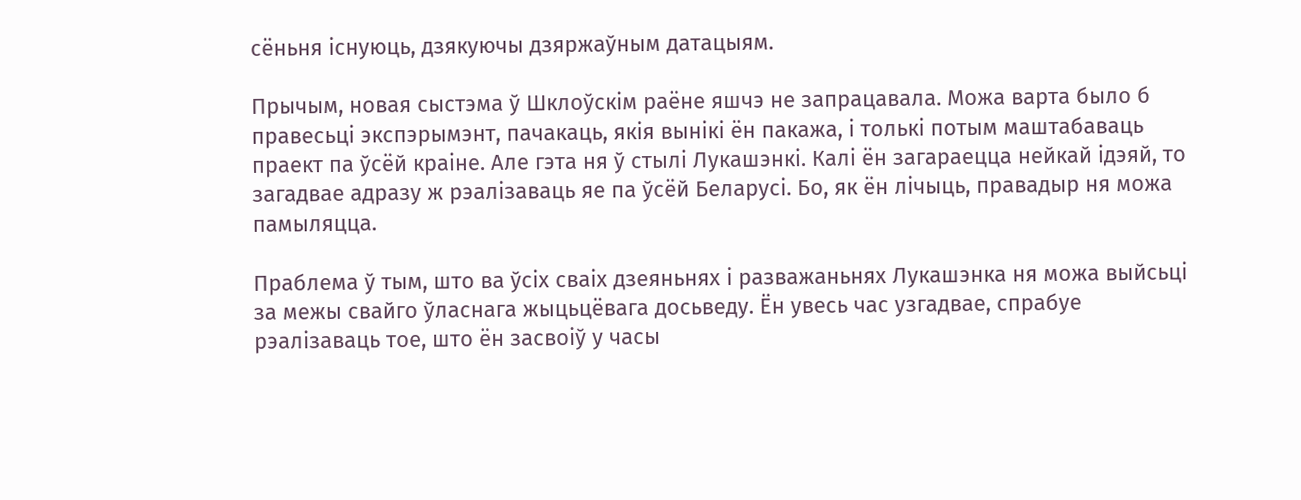сёньня існуюць, дзякуючы дзяржаўным датацыям.

Прычым, новая сыстэма ў Шклоўскім раёне яшчэ не запрацавала. Можа варта было б правесьці экспэрымэнт, пачакаць, якія вынікі ён пакажа, і толькі потым маштабаваць праект па ўсёй краіне. Але гэта ня ў стылі Лукашэнкі. Калі ён загараецца нейкай ідэяй, то загадвае адразу ж рэалізаваць яе па ўсёй Беларусі. Бо, як ён лічыць, правадыр ня можа памыляцца.

Праблема ў тым, што ва ўсіх сваіх дзеяньнях і разважаньнях Лукашэнка ня можа выйсьці за межы свайго ўласнага жыцьцёвага досьведу. Ён увесь час узгадвае, спрабуе рэалізаваць тое, што ён засвоіў у часы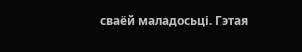сваёй маладосьці. Гэтая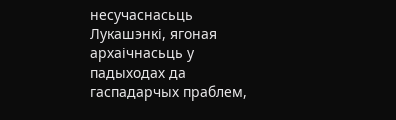несучаснасьць Лукашэнкі, ягоная архаічнасьць у падыходах да гаспадарчых праблем,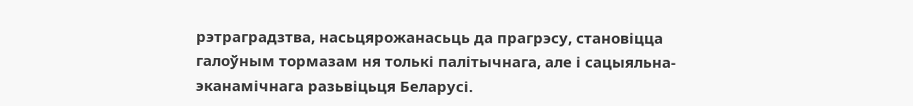рэтраградзтва, насьцярожанасьць да прагрэсу, становіцца галоўным тормазам ня толькі палітычнага, але і сацыяльна-эканамічнага разьвіцьця Беларусі.